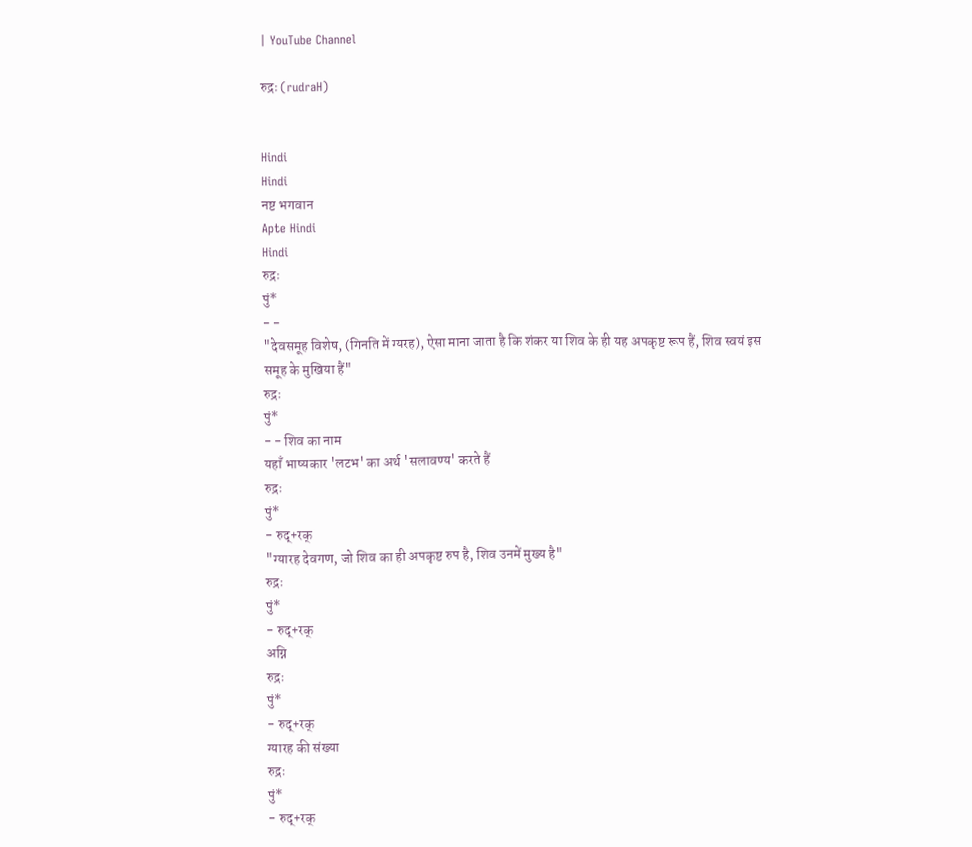| YouTube Channel

रुद्रः (rudraH)


Hindi
Hindi
नष्ट भगवान
Apte Hindi
Hindi
रुद्रः
पुं*
- -
"देवसमूह विशेष, (गिनति में ग्यरह), ऐसा माना जाता है कि शंकर या शिव के ही यह अपकृष्ट रूप हैं, शिव स्वयं इस समूह के मुखिया हैं"
रुद्रः
पुं*
- - शिव का नाम
यहाँ भाष्यकार 'लटभ' का अर्थ 'सलावण्य' करते हैं
रुद्रः
पुं*
- रुद्+रक्
"ग्यारह देवगण, जो शिव का ही अपकृष्ट रुप है, शिव उनमें मुख्य है"
रुद्रः
पुं*
- रुद्+रक्
अग्नि
रुद्रः
पुं*
- रुद्+रक्
ग्यारह की संख्या
रुद्रः
पुं*
- रुद्+रक्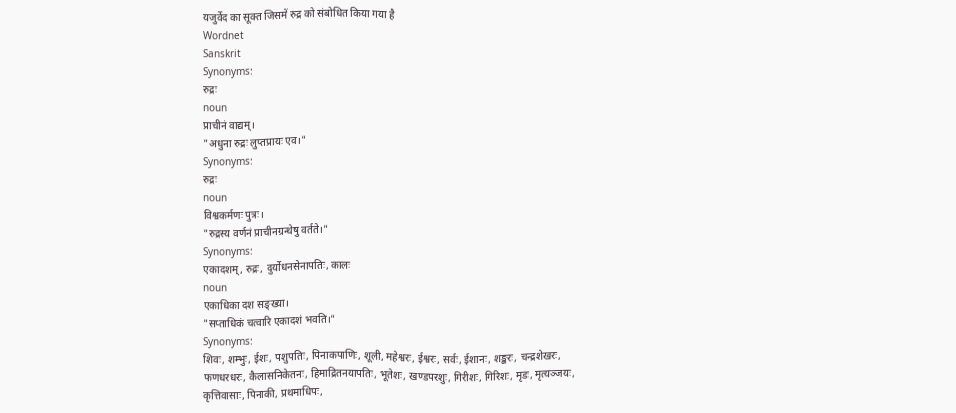यजुर्वेद का सूक्त जिसमें रुद्र को संबोधित किया गया है
Wordnet
Sanskrit
Synonyms:
रुद्रः
noun
प्राचीनं वाद्यम्।
"अधुना रुद्रः लुप्तप्रायः एव।"
Synonyms:
रुद्रः
noun
विश्वकर्मणः पुत्रः।
"रुद्रस्य वर्णनं प्राचीनग्रन्थेषु वर्तते।"
Synonyms:
एकादशम्, रुद्रः, दुर्योधनसेनापतिः, कालः
noun
एकाधिका दश सङ्ख्या।
"सप्ताधिकं चत्वारि एकादशं भवति।"
Synonyms:
शिवः, शम्भुः, ईशः, पशुपतिः, पिनाकपाणिः, शूली, महेश्वरः, ईश्वरः, सर्वः, ईशानः, शङ्करः, चन्द्रशेखरः, फणधरधरः, कैलासनिकेतनः, हिमाद्रितनयापतिः, भूतेशः, खण्डपरशुः, गिरीशः, गिरिशः, मृडः, मृत्यञ्जयः, कृत्तिवासाः, पिनाकी, प्रथमाधिपः,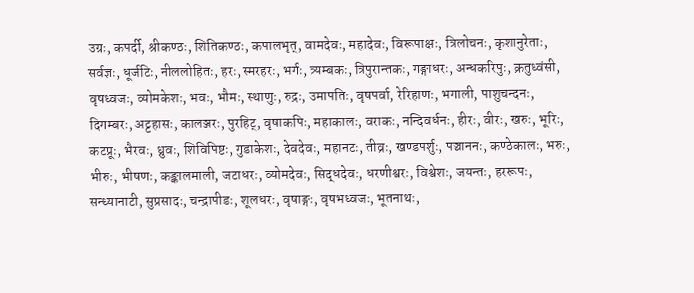उग्रः, कपर्दी, श्रीकण्ठः, शितिकण्ठः, कपालभृत्, वामदेवः, महादेवः, विरूपाक्षः, त्रिलोचनः, कृशानुरेताः, सर्वज्ञः, धूर्जटिः, नीललोहितः, हरः, स्मरहरः, भर्गः, त्र्यम्बकः, त्रिपुरान्तकः, गङ्गाधरः, अन्धकरिपुः, क्रतुध्वंसी, वृषध्वजः, व्योमकेशः, भवः, भौमः, स्थाणुः, रुद्रः, उमापतिः, वृषपर्वा, रेरिहाणः, भगाली, पाशुचन्दनः, दिगम्बरः, अट्टहासः, कालञ्जरः, पुरहिट्, वृषाकपिः, महाकालः, वराकः, नन्दिवर्धनः, हीरः, वीरः, खरुः, भूरिः, कटप्रूः, भैरवः, ध्रुवः, शिविपिष्टः, गुडाकेशः, देवदेवः, महानटः, तीव्रः, खण्डपर्शुः, पञ्चाननः, कण्ठेकालः, भरुः, भीरुः, भीषणः, कङ्कालमाली, जटाधरः, व्योमदेवः, सिद्धदेवः, धरणीश्वरः, विश्वेशः, जयन्तः, हररूपः, सन्ध्यानाटी, सुप्रसादः, चन्द्रापीडः, शूलधरः, वृषाङ्गः, वृषभध्वजः, भूतनाथः,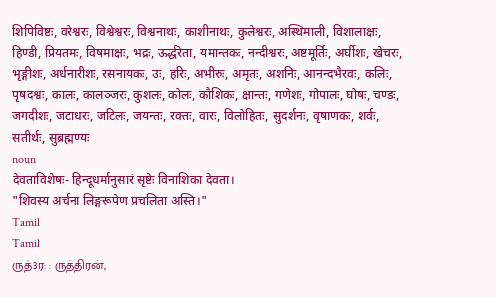शिपिविष्टः, वरेश्वरः, विश्वेश्वरः, विश्वनाथः, काशीनाथः, कुलेश्वरः, अस्थिमाली, विशालाक्षः, हिण्डी, प्रियतमः, विषमाक्षः, भद्रः, ऊर्द्धरेता, यमान्तकः, नन्दीश्वरः, अष्टमूर्तिः, अर्घीशः, खेचरः, भृङ्गीशः, अर्धनारीशः, रसनायकः, उः, हरिः, अभीरुः, अमृतः, अशनिः, आनन्दभैरवः, कलिः, पृषदश्वः, कालः, कालञ्जरः, कुशलः, कोलः, कौशिकः, क्षान्तः, गणेशः, गोपालः, घोषः, चण्डः, जगदीशः, जटाधरः, जटिलः, जयन्तः, रक्तः, वारः, विलोहितः, सुदर्शनः, वृषाणकः, शर्वः, सतीर्थः, सुब्रह्मण्यः
noun
देवताविशेषः- हिन्दूधर्मानुसारं सृष्टेः विनाशिका देवता।
"शिवस्य अर्चना लिङ्गरूपेण प्रचलिता अस्ति।"
Tamil
Tamil
ருத்3ர: : ருத்திரன்,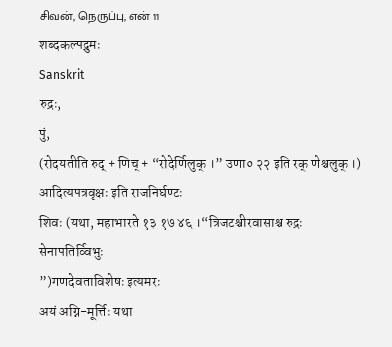சிவன், நெருப்பு, என் 11
शब्दकल्पद्रुमः
Sanskrit
रुद्रः,
पुं,
(रोदयतीति रुद् + णिच् + “रोदेर्णिलुक् ।” उणा० २२ इति रक् णेश्चलुक् ।) आदित्यपत्रवृक्षः इति राजनिर्घण्टः
शिवः (यथा, महाभारते १३ १७ ४६ ।“त्रिजटश्चीरवासाश्च रुद्रः सेनापतिर्व्विभुः
”)गणदेवताविशेषः इत्यमरः
अयं अग्नि-मूर्त्तिः यथा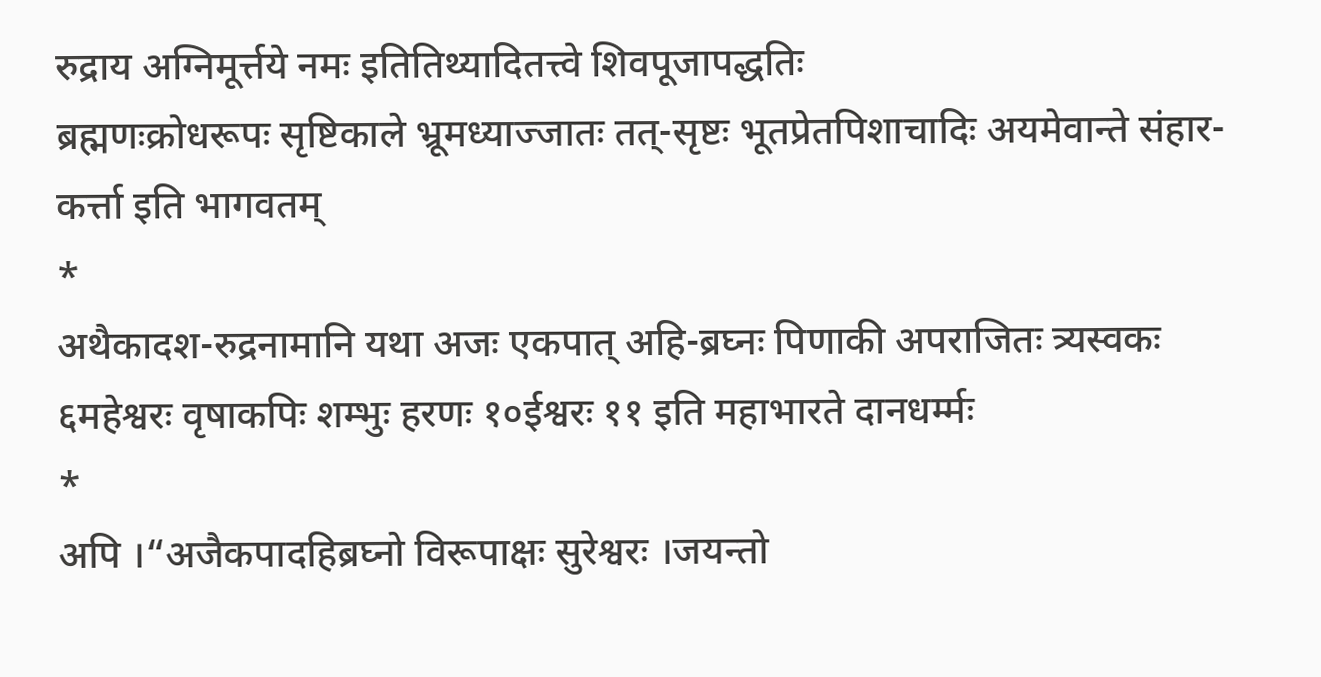रुद्राय अग्निमूर्त्तये नमः इतितिथ्यादितत्त्वे शिवपूजापद्धतिः
ब्रह्मणःक्रोधरूपः सृष्टिकाले भ्रूमध्याज्जातः तत्-सृष्टः भूतप्रेतपिशाचादिः अयमेवान्ते संहार-कर्त्ता इति भागवतम्
*
अथैकादश-रुद्रनामानि यथा अजः एकपात् अहि-ब्रघ्नः पिणाकी अपराजितः त्र्यस्वकः ६महेश्वरः वृषाकपिः शम्भुः हरणः १०ईश्वरः ११ इति महाभारते दानधर्म्मः
*
अपि ।“अजैकपादहिब्रघ्नो विरूपाक्षः सुरेश्वरः ।जयन्तो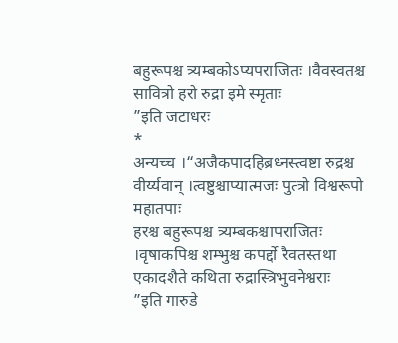बहुरूपश्च त्र्यम्बकोऽप्यपराजितः ।वैवस्वतश्च सावित्रो हरो रुद्रा इमे स्मृताः
”इति जटाधरः
*
अन्यच्च ।“अजैकपादहिब्रध्नस्त्वष्टा रुद्रश्च वीर्य्यवान् ।त्वष्टुश्चाप्यात्मजः पुत्त्रो विश्वरूपो महातपाः
हरश्च बहुरूपश्च त्र्यम्बकश्चापराजितः ।वृषाकपिश्च शम्भुश्च कपर्द्दो रैवतस्तथा
एकादशैते कथिता रुद्रास्त्रिभुवनेश्वराः
”इति गारुडे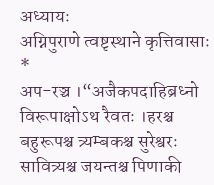अध्यायः
अग्निपुराणे त्वष्टृस्थाने कृत्तिवासाः
*
अप-रञ्च ।“अजैकपदाहिब्रध्नो विरूपाक्षोऽथ रैवतः ।हरश्च बहुरूपश्च त्र्यम्बकश्च सुरेश्वरः
सावित्र्यश्च जयन्तश्च पिणाकी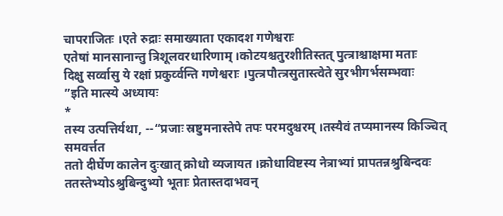चापराजितः ।एते रुद्राः समाख्याता एकादश गणेश्वराः
एतेषां मानसानान्तु त्रिशूलवरधारिणाम् ।कोटयश्चतुरशीतिस्तत् पुत्त्राश्चाक्षमा मताः
दिक्षु सर्व्वासु ये रक्षां प्रकुर्व्वन्ति गणेश्वराः ।पुत्त्रपौत्त्रसुतास्त्वेते सुरभीगर्भसम्भवाः
”इति मात्स्ये अध्यायः
*
तस्य उत्पत्तिर्यथा, --“प्रजाः स्रष्टुमनास्तेपे तपः परमदुश्चरम् ।तस्यैवं तप्यमानस्य किञ्चित् समवर्त्तत
ततो दीर्घेण कालेन दुःखात् क्रोधो व्यजायत ।क्रोधाविष्टस्य नेत्राभ्यां प्रापतन्नश्रुबिन्दवः
ततस्तेभ्योऽश्रुबिन्दुभ्यो भूताः प्रेतास्तदाभवन्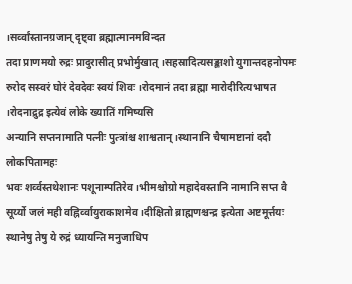।सर्व्वांस्तानग्रजान् दृष्ट्वा ब्रह्मात्मानमविन्दत
तदा प्राणमयो रुद्रः प्रादुरासीत् प्रभोर्मुखात् ।सहस्रादित्यसङ्काशो युगान्तदहनोपमः
रुरोद सस्वरं घोरं देवदेवः स्वयं शिवः ।रोदमानं तदा ब्रह्मा मारोदीरित्यभाषत ।रोदनाद्रुद्र इत्येवं लोके ख्यातिं गमिष्यसि
अन्यानि सप्तनामाति पत्नीः पुत्त्रांश्च शाश्वतान् ।स्थानानि चैषामष्टानां ददौ लोकपितामहः
भवः शर्व्वस्तथेशानः पशूनाम्पतिरेव ।भीमश्चोग्रो महादेवस्तानि नामानि सप्त वै
सूर्य्यो जलं मही वह्निर्व्वायुराकाशमेव ।दीक्षितो ब्राह्मणश्चन्द्र इत्येता अष्टमूर्त्तयः
स्थानेषु तेषु ये रुद्रं ध्यायन्ति मनुजाधिप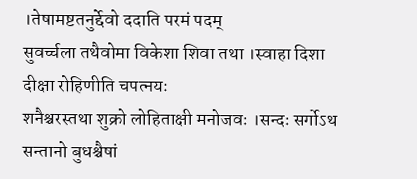।तेषामष्टतनुर्द्देवो ददाति परमं पदम्
सुवर्च्चला तथैवोमा विकेशा शिवा तथा ।स्वाहा दिशा दीक्षा रोहिणीति चपत्नयः
शनैश्चरस्तथा शुक्रो लोहिताक्षी मनोजवः ।सन्दः सर्गोऽथ सन्तानो बुधश्चैषां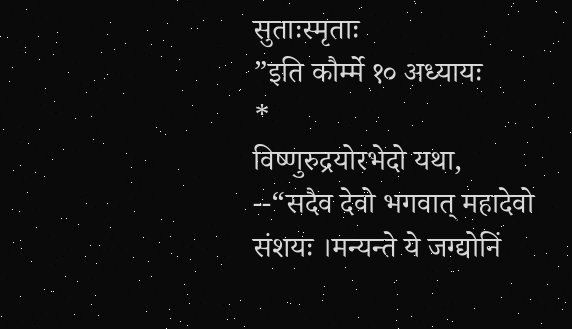सुताःस्मृताः
”इति कौर्म्मे १० अध्यायः
*
विष्णुरुद्रयोरभेदो यथा, --“सदैव देवो भगवात् महादेवो संशयः ।मन्यन्ते ये जग्द्योनिं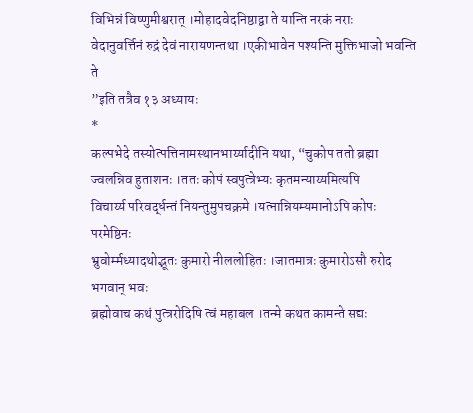विभिन्नं विष्णुमीश्वरात् ।मोहादवेदनिष्ठाद्वा ते यान्ति नरकं नराः
वेदानुवर्त्तिनं रुद्रं देवं नारायणन्तथा ।एकीभावेन पश्यन्ति मुक्तिभाजो भवन्ति ते
”इति तत्रैव १३ अध्यायः
*
कल्पभेदे तस्योत्पत्तिनामस्थानभार्य्यादीनि यथा, “चुकोप ततो ब्रह्मा ज्वलन्निव हुताशनः ।ततः कोपं स्वपुत्त्रेभ्यः कृतमन्याय्यमित्यपि
विचार्य्य परिवर्द्धन्तं नियन्तुमुपचक्रमे ।यत्नान्नियम्यमानोऽपि कोपः परमेष्ठिनः
भ्रुवोर्म्मध्यादथोद्भूतः कुमारो नीललोहितः ।जातमात्रः कुमारोऽसौ रुरोद भगवान् भवः
ब्रह्मोवाच कथं पुत्त्ररोदिषि त्वं महाबल ।तन्मे कथत कामन्ते सद्यः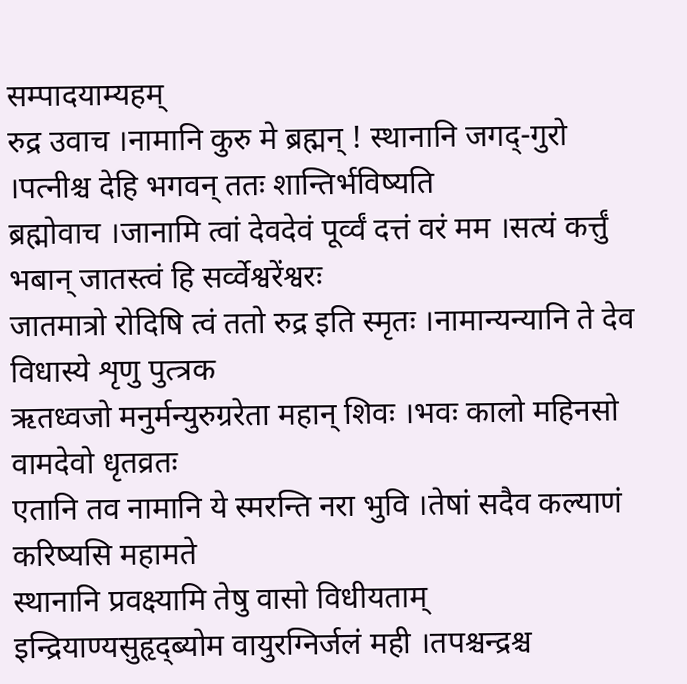सम्पादयाम्यहम्
रुद्र उवाच ।नामानि कुरु मे ब्रह्मन् ! स्थानानि जगद्-गुरो ।पत्नीश्च देहि भगवन् ततः शान्तिर्भविष्यति
ब्रह्मोवाच ।जानामि त्वां देवदेवं पूर्व्वं दत्तं वरं मम ।सत्यं कर्त्तुं भबान् जातस्त्वं हि सर्व्वेश्वरेंश्वरः
जातमात्रो रोदिषि त्वं ततो रुद्र इति स्मृतः ।नामान्यन्यानि ते देव विधास्ये शृणु पुत्त्रक
ऋतध्वजो मनुर्मन्युरुग्ररेता महान् शिवः ।भवः कालो महिनसो वामदेवो धृतव्रतः
एतानि तव नामानि ये स्मरन्ति नरा भुवि ।तेषां सदैव कल्याणं करिष्यसि महामते
स्थानानि प्रवक्ष्यामि तेषु वासो विधीयताम्
इन्द्रियाण्यसुहृद्ब्योम वायुरग्निर्जलं मही ।तपश्चन्द्रश्च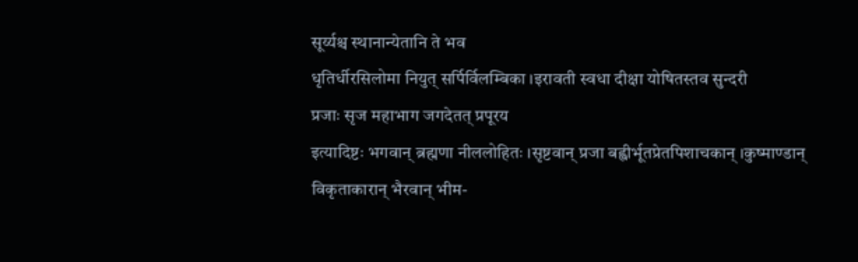सूर्य्यश्च स्थानान्येतानि ते भव
धृतिर्धीरसिलोमा नियुत् सर्पिर्विलम्बिका ।इरावती स्वधा दीक्षा योषितस्तव सुन्दरी
प्रजाः सृज महाभाग जगदेतत् प्रपूरय
इत्यादिष्टः भगवान् ब्रह्मणा नीललोहितः ।सृष्टवान् प्रजा बह्वीर्भूतप्रेतपिशाचकान् ।कुष्माण्डान् विकृताकारान् भैरवान् भीम-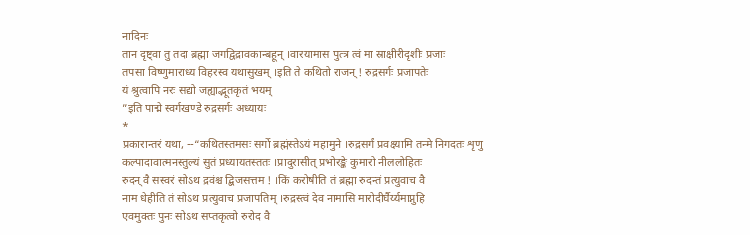नादिनः
तान दृष्ट्वा तु तदा ब्रह्मा जगद्विद्रावकान्बहून् ।वारयामास पुत्त्र त्वं मा स्राक्षीरीदृशीः प्रजाः
तपसा विष्णुमाराध्य विहरस्व यथासुखम् ।इति ते कथितो राजन् ! रुद्रसर्गः प्रजापतेः
यं श्रुत्वापि नरः सद्यो जह्याद्भूतकृतं भयम्
”इति पाद्मे स्वर्गखण्डे रुद्रसर्गः अध्यायः
*
प्रकारान्तरं यथा, --“कथितस्तमसः सर्गो ब्रह्मंस्तेऽयं महामुने ।रुद्रसर्गं प्रवक्ष्यामि तन्मे निगदतः शृणु
कल्पादावात्मनस्तुल्यं सुतं प्रध्यायतस्ततः ।प्रादुरासीत् प्रभोरङ्के कुमारो नीललोहितः
रुदन् वै सस्वरं सोऽथ द्रवंश्च द्बिजसत्तम ! ।किं करोषीति तं ब्रह्मा रुदन्तं प्रत्युवाच वै
नाम धेहीति तं सोऽथ प्रत्युवाच प्रजापतिम् ।रुद्रस्त्वं देव नामासि मारोदीर्घैर्य्यमाप्नुहि
एवमुक्तः पुनः सोऽथ सप्तकृत्वो रुरोद वै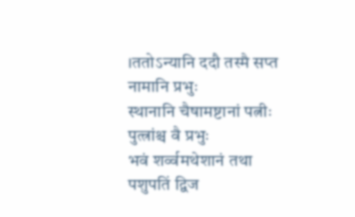।ततोऽन्यानि ददौ तस्मै सप्त नामानि प्रभुः
स्थानानि चैषामष्टानां पत्नीः पुत्त्रांश्च वै प्रभुः
भवं शर्व्वमथेशानं तथा पशुपतिं द्विज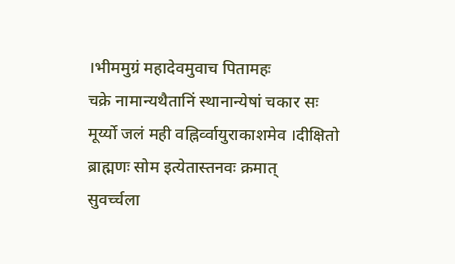।भीममुग्रं महादेवमुवाच पितामहः
चक्रे नामान्यथैतानिं स्थानान्येषां चकार सः
मूर्य्यो जलं मही वह्निर्व्वायुराकाशमेव ।दीक्षितो ब्राह्मणः सोम इत्येतास्तनवः क्रमात्
सुवर्च्चला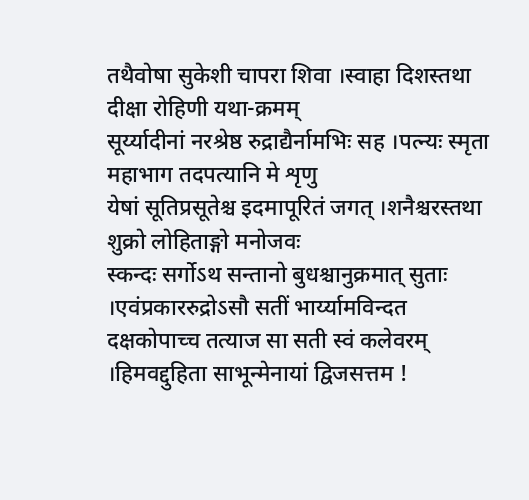तथैवोषा सुकेशी चापरा शिवा ।स्वाहा दिशस्तथा दीक्षा रोहिणी यथा-क्रमम्
सूर्य्यादीनां नरश्रेष्ठ रुद्राद्यैर्नामभिः सह ।पत्न्यः स्मृता महाभाग तदपत्यानि मे शृणु
येषां सूतिप्रसूतेश्च इदमापूरितं जगत् ।शनैश्चरस्तथा शुक्रो लोहिताङ्गो मनोजवः
स्कन्दः सर्गोऽथ सन्तानो बुधश्चानुक्रमात् सुताः ।एवंप्रकाररुद्रोऽसौ सतीं भार्य्यामविन्दत
दक्षकोपाच्च तत्याज सा सती स्वं कलेवरम् ।हिमवद्दुहिता साभून्मेनायां द्विजसत्तम !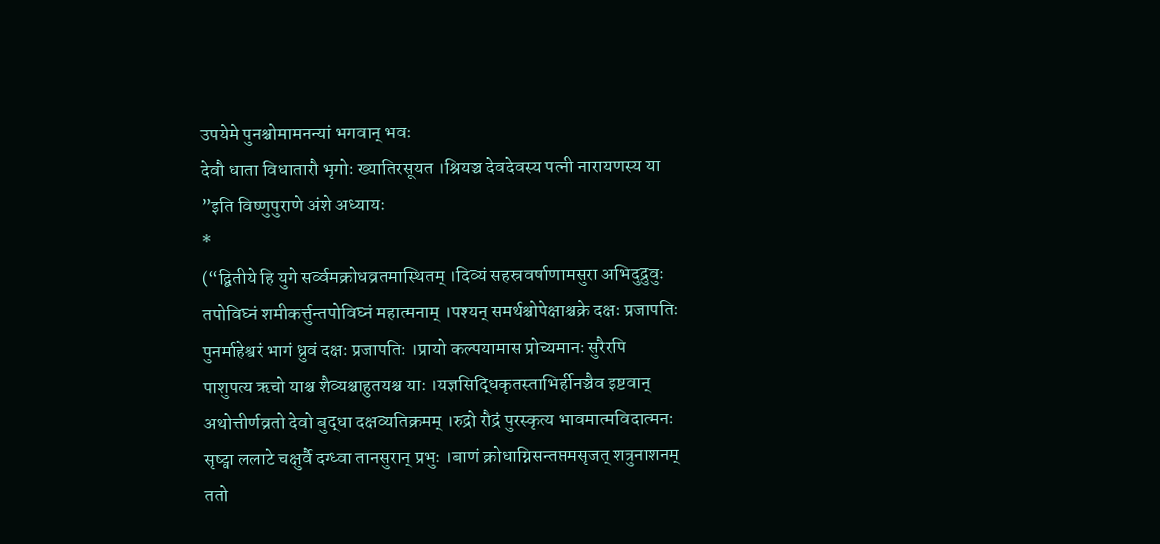उपयेमे पुनश्चोमामनन्यां भगवान् भवः
देवौ धाता विधातारौ भृगोः ख्यातिरसूयत ।श्रियञ्च देवदेवस्य पत्नी नारायणस्य या
”इति विष्णुपुराणे अंशे अध्यायः
*
(“द्बितीये हि युगे सर्व्वमक्रोधव्रतमास्थितम् ।दिव्यं सहस्रवर्षाणामसुरा अभिदुद्रुवुः
तपोविघ्नं शमीकर्त्तुन्तपोविघ्नं महात्मनाम् ।पश्यन् समर्थश्चोपेक्षाश्चक्रे दक्षः प्रजापतिः
पुनर्माहेश्वरं भागं ध्रुवं दक्षः प्रजापतिः ।प्रायो कल्पयामास प्रोच्यमानः सुरैरपि
पाशुपत्य ऋचो याश्च शैव्यश्चाहुतयश्च याः ।यज्ञसिद्धिकृतस्ताभिर्हीनञ्चैव इष्टवान्
अथोत्तीर्णव्रतो देवो बुद्धा दक्षव्यतिक्रमम् ।रुद्रो रौद्रं पुरस्कृत्य भावमात्मविदात्मनः
सृष्ट्वा ललाटे चक्षुर्वै दग्ध्वा तानसुरान् प्रभुः ।बाणं क्रोधाग्निसन्तप्तमसृजत् शत्रुनाशनम्
ततो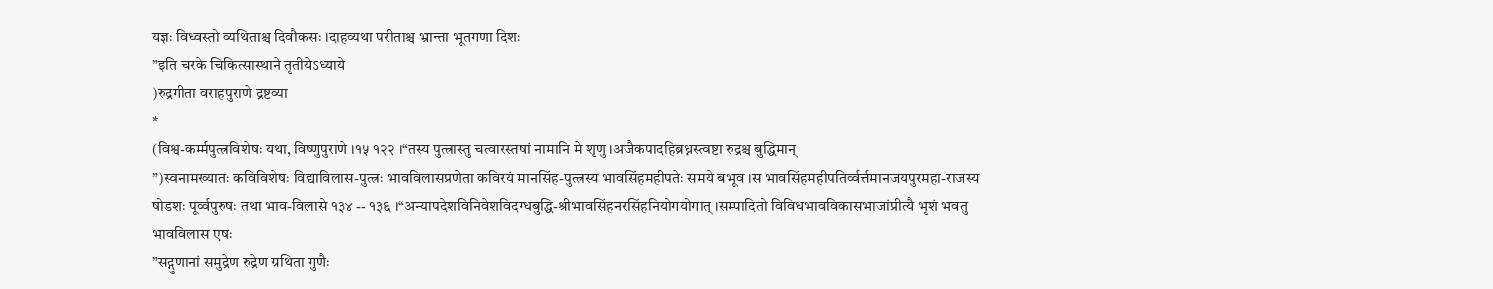यज्ञः विध्वस्तो व्यथिताश्च दिवौकसः ।दाहव्यथा परीताश्च भ्रान्ता भूतगणा दिशः
”इति चरके चिकित्सास्थाने तृतीयेऽध्याये
)रुद्रगीता वराहपुराणे द्रष्टव्या
*
(विश्व-कर्म्मपुत्त्रविशेषः यथा, विष्णुपुराणे ।१५ १२२ ।“तस्य पुत्त्रास्तु चत्वारस्तषां नामानि मे शृणु ।अजैकपादहिब्रध्नस्त्वष्टा रुद्रश्च बुद्धिमान्
”)स्वनामख्यातः कविविशेषः विद्याविलास-पुत्त्रः भावविलासप्रणेता कविरयं मानसिंह-पुत्त्रस्य भावसिंहमहीपतेः समये बभूव ।स भावसिंहमहीपतिर्व्वर्त्तमानजयपुरमहा-राजस्य षोडशः पूर्व्वपुरुषः तथा भाव-विलासे १३४ -- १३६ ।“अन्यापदेशविनिवेशविदग्धबुद्धि-श्रीभावसिंहनरसिंहनियोगयोगात् ।सम्पादितो विविधभावविकासभाजांप्रीत्यै भृशं भवतु भावविलास एषः
”सद्गुणानां समुद्रेण रुद्रेण ग्रथिता गुणैः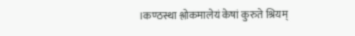।कण्ठस्था श्लोकमालेयं केषां कुरुते श्रियम्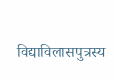विद्याविलासपुत्रस्य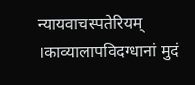न्यायवाचस्पतेरियम् ।काव्यालापविदग्धानां मुदं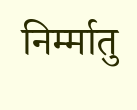निर्म्मातु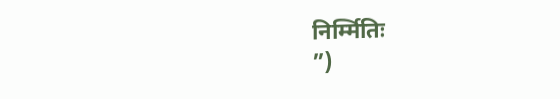निर्म्मितिः
”)